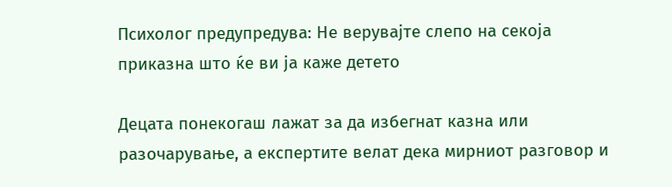Психолог предупредува: Не верувајте слепо на секоја приказна што ќе ви ја каже детето

Децата понекогаш лажат за да избегнат казна или разочарување, а експертите велат дека мирниот разговор и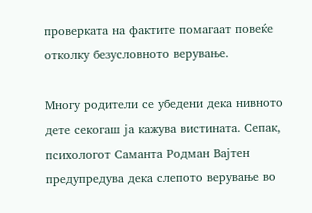проверката на фактите помагаат повеќе отколку безусловното верување.

Многу родители се убедени дека нивното дете секогаш ја кажува вистината. Сепак, психологот Саманта Родман Вајтен предупредува дека слепото верување во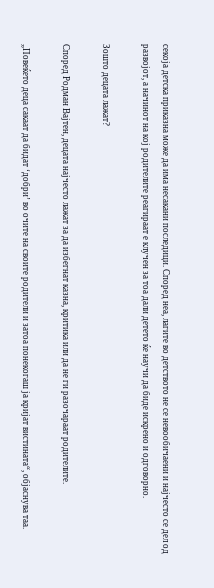секоја детска приказна може да има несакани последици. Според неа, лагите во детството не се невообичаени и најчесто се дел од развојот, а начинот на кој родителите реагираат е клучен за тоа дали детето ќе научи да биде искрено и одговорно.

Зошто децата лажат?

Според Родман Вајтен, децата најчесто лажат за да избегнат казна, критика или да не ги разочараат родителите.

„Повеќето деца сакаат да бидат ‘добри’ во очите на своите родители и затоа понекогаш ја кријат вистината“, објаснува таа.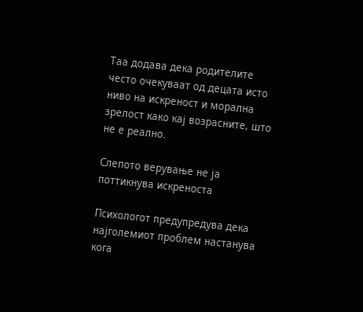Таа додава дека родителите често очекуваат од децата исто ниво на искреност и морална зрелост како кај возрасните, што не е реално.

Слепото верување не ја поттикнува искреноста

Психологот предупредува дека најголемиот проблем настанува кога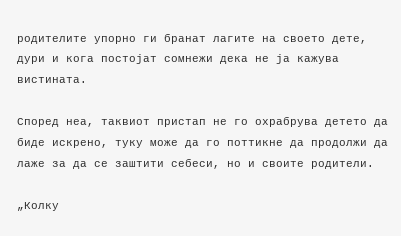родителите упорно ги бранат лагите на своето дете, дури и кога постојат сомнежи дека не ја кажува вистината.

Според неа, таквиот пристап не го охрабрува детето да биде искрено, туку може да го поттикне да продолжи да лаже за да се заштити себеси, но и своите родители.

„Колку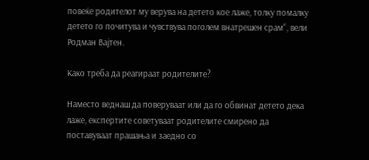повеќе родителот му верува на детето кое лаже, толку помалку детето го почитува и чувствува поголем внатрешен срам“, вели Родман Вајтен.

Како треба да реагираат родителите?

Наместо веднаш да поверуваат или да го обвинат детето дека лаже, експертите советуваат родителите смирено да поставуваат прашања и заедно со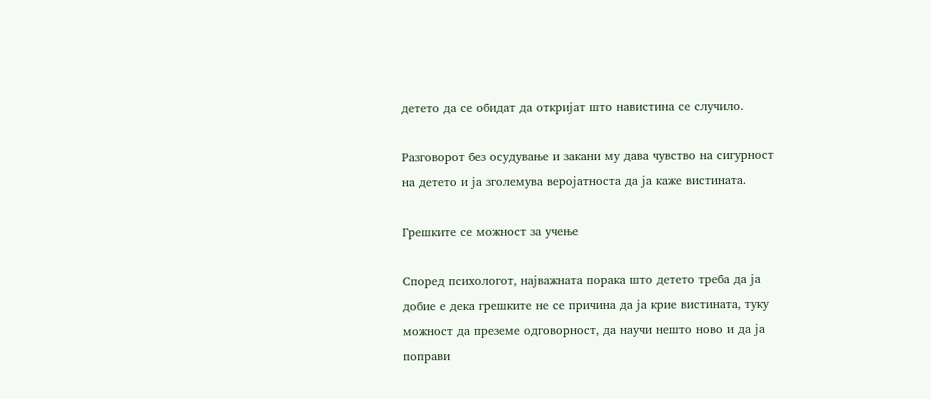детето да се обидат да откријат што навистина се случило.

Разговорот без осудување и закани му дава чувство на сигурност на детето и ја зголемува веројатноста да ја каже вистината.

Грешките се можност за учење

Според психологот, најважната порака што детето треба да ја добие е дека грешките не се причина да ја крие вистината, туку можност да преземе одговорност, да научи нешто ново и да ја поправи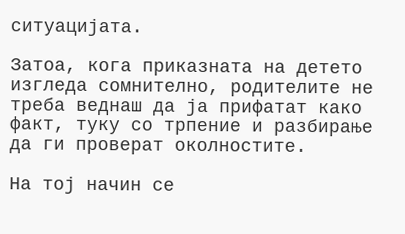ситуацијата.

Затоа, кога приказната на детето изгледа сомнително, родителите не треба веднаш да ја прифатат како факт, туку со трпение и разбирање да ги проверат околностите.

На тој начин се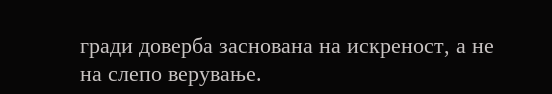гради доверба заснована на искреност, а не на слепо верување.